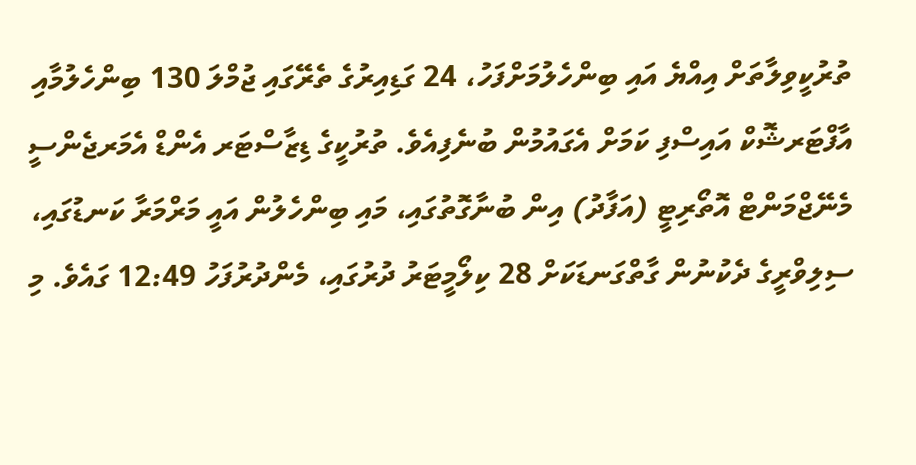ތުރުކީވިލާތަށް އިއްޔެ އައި ބިންހެލުމަށްފަހު، 24 ގަޑިއިރުގެ ތެރޭގައި ޖުމްލަ 130 ބިންހެލުމާއި އާފްޓަރޝޮކް އައިސްފި ކަމަށް އެގައުމުން ބުނެފިއެވެ. ތުރުކީގެ ޑިޒާސްޓަރ އެންޑް އެމަރޖެންސީ މެނޭޖްމަންޓް އޮތޯރިޓީ (އަފާދު) އިން ބުނާގޮތުގައި، މައި ބިންހެލުން އައީ މަރްމަރާ ކަނޑުގައި، ސިލިވްރީގެ ދެކުނުން ގާތްގަނޑަކަށް 28 ކިލޯމީޓަރު ދުރުގައި، މެންދުރުފަހު 12:49 ގައެވެ. މި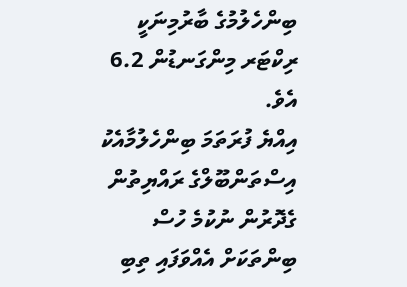ބިންހެލުމުގެ ބާރުމިނަކީ ރިކްޓަރ މިންގަނޑުން 6.2 އެވެ.
އިއްޔެ ފުރަތަމަ ބިންހެލުމާއެކު އިސްތަންބޫލްގެ ރައްޔިތުން ގެދޮރުން ނުކުމެ ހުސް ބިންތަކަށް އެއްވަފައި ތިބި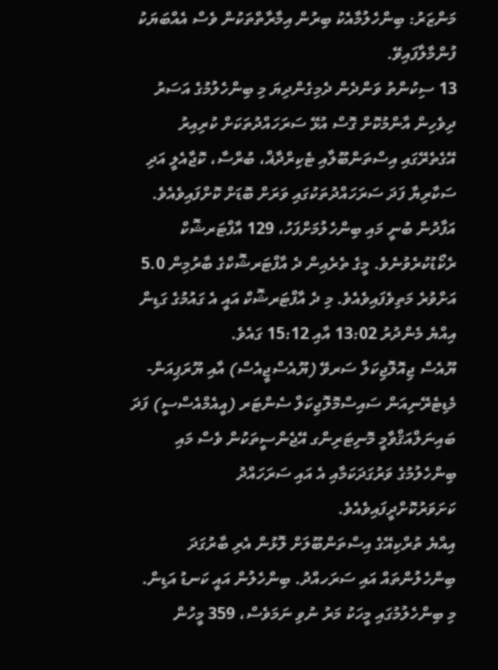މަންޒަރު: ބިންހެލުމާއެކު ބިރުން އިމާރާތްތަކުން ވެސް އެއްބަޔަކު ފުންމާލާފައިވޭ.
13 ސިކުންތު ވަންދެން ދެމިގެންދިޔަ މި ބިންހެލުމުގެ އަސަރު ދިވެހިން އާންމުކޮށް ގޮސް އުޅޭ ސަރަހައްދުތަކަށް ކުރިއިރު އޭގެތެރޭގައި އިސްތަންބޫލާއި ޓެކިރްދާޣް، ބުރްސާ، ކޮޖާއެލީ އަދި ސަކާރިޔާ ފަދަ ސަރަހައްދުތަކުގައި ވަރަށް ބޮޑަށް ކޮށްފައިވެއެވެ. އަފާދުން ބުނީ މައި ބިންހެލުމަށްފަހު، 129 އާފްޓަރޝޮކް ރެކޯޑުކުރެވުނެވެ. މީގެ ތެރެއިން ދެ އާފްޓަރޝޮކްގެ ބާރުމިން 5.0 އަށްވުރެ މަތިވެފައިވެއެވެ. މި ދެ އާފްޓަރޝޮކް އައީ އެ ގައުމުގެ ގަޑިން އިއްޔެ މެންދުރު 13:02 އާއި 15:12 ގައެވެ.
ޔޫއެސް ޖިއޮލޮޖިކަލް ސަރވޭ (ޔޫއެސްޖީއެސް) އާއި ޔޫރަޕިއަން-މެޑިޓެރޭނިއަން ސައިސްމޮލޮޖިކަލް ސެންޓަރ (އީއެމްއެސްސީ) ފަދަ ބައިނަލްއަޤްވާމީ މޮނިޓަރިންގ އޭޖެންސީތަކުން ވެސް މައި ބިންހެލުމުގެ ވަރުގަދަކަމާއި އެ އައި ސަރަހައްދު ކަށަވަރުކޮށްދީފައިވެއެވެ.
އިއްޔެ ތުރްކިއޭގެ އިސްތަންބޫލަށް ލޮޅުން އެރި ބާރުގަދަ ބިންހެލުންތައް އައި ސަރަހއްދު. ބިންހެލުން އައީ ކަނޑު އަޑިން.
މި ބިންހެލުމުގައި މީހަކު މަރު ނުވި ނަމަވެސް، 359 މީހުން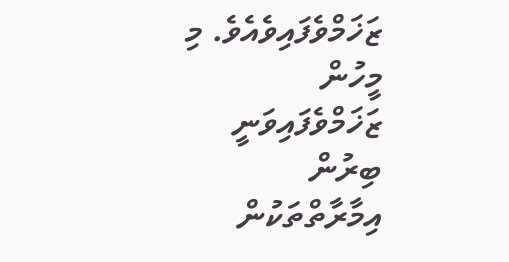ޒަޚަމްވެފައިވެއެވެ. މި މީހުން ޒަޚަމްވެފައިވަނީ ބިރުން އިމާރާތްތަކުން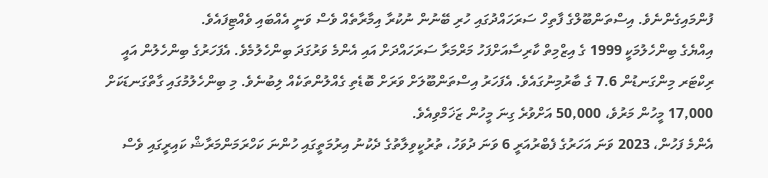ފުންމައިގެންނެވެ. އިސްތަންބޫލްގެ ފާތިހް ސަރަހައްދުގައި ހުރި ބޭނުން ނުކުރާ އިމާރާތެއް ވެސް ވަނީ އެއްބައި ވެއްޓިފައެވެ.
އިއްޔެގެ ބިންހެލުމަކީ 1999 ގެ އިޒްމިތް ކާރިސާއަށްފަހު މަރްމަރާ ސަރަހައްދަށް އައި އެންމެ ވަރުގަދަ ބިންހެލުމެވެ. އެފަހަރުގެ ބިންހެލުން އައީ ރިކްޓަރ މިންގަނޑުން 7.6 ގެ ބާރުމިނުގައެވެ. އެފަހަރު އިސްތަންބޫލަށް ވަރަށް ބޮޑެތި ގެއްލުންތަކެއް ލިބުނެވެ. މި ބިންހެލުމުގައި ގާތްގަނޑަކަށް 17,000 މީހުން މަރުވެ، 50,000 އަށްވުރެ ގިނަ މީހުން ޒަޚަމްވިއެވެ.
އެންމެ ފަހުން، 2023 ވަނަ އަހަރުގެ ފެބްރުއަރީ 6 ވަނަ ދުވަހު، ތުރުކީވިލާތުގެ ދެކުނު އިރުމަތީގައި ހުންނަ ކަހްރަމަންމަރާޝް ކައިރީގައި ވެސް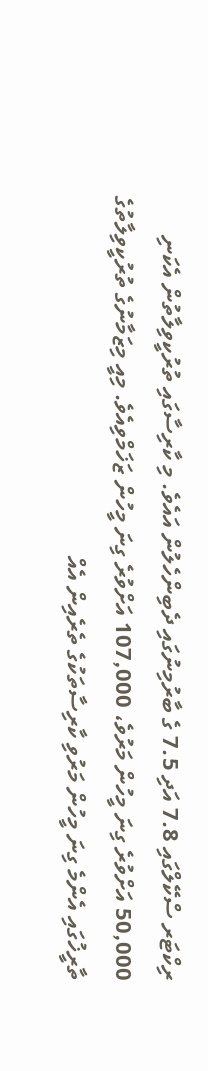ރިކްޓަރ ސްކޭލްގައި 7.8 އަދި 7.5 ގެ ބާރުމިނުގައި ދެބިންހެލުން އައެވެ. މި ކާރިސާގައި ތުރުކީވިލާތުން އެކަނި 50,000 އަށްވުރެ ގިނަ މީހުން މަރުވެ، 107,000 އަށްވުރެ ގިނަ މީހުން ޒަޚަމްވިއެވެ. މިއީ މިޒަމާނުގެ ތުރުކީވިލާތުގެ ތާރީޚުގައި އެންމެ ގިނަ މީހުން މަރުވި ކާރިސާތަކުގެ ތެރެއިން އެއް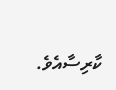ކާރިސާއެވެ.